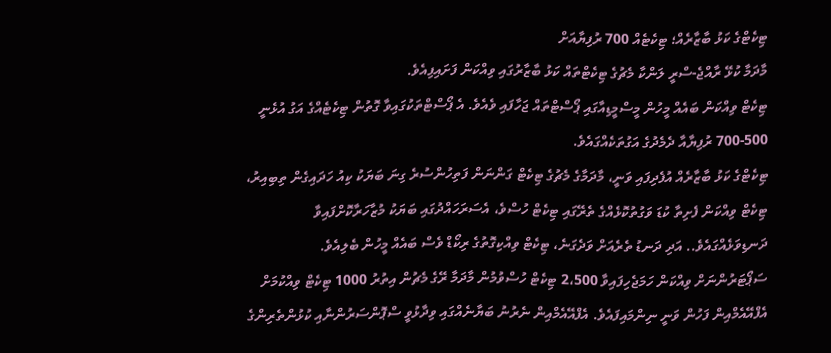ޓިކެޓްގެ ކަޅު ބާޒާރެއް؛ ޓިކެޓެއް 700 ރުފިޔާއަށް
މާދަމާ ކުޅޭ ރާއްޖެ-ސްރީ ލަންކާ މެޗުގެ ޓިކެޓްތައް ކަޅު ބާޒާރުގައި ވިއްކަން ފަށައިފިއެވެ.
ޓިކެޓް ވިއްކަން ބައެއް މީހުން މީސްމީޑިއާގައި ޕޯސްޓްތައް ޖަހާފައި ވެއެވެ. އެ ޕޯސްޓްތަކުގައިވާ ގޮތުން ޓިކެޓެއްގެ އަގު އުޅެނީ 500-700 ރުފިޔާއާ ދެމެދުގެ އަގުތަކެއްގައެވެ.
ޓިކެޓްގެ ކަޅު ބާޒާރެއް އުފެދިފައި ވަނީ، މާދަމާގެ މެޗުގެ ޓިކެޓް ގަންނަން ފަތިހުންސުރެ ގިނަ ބަޔަކު ކިއު ހަދައިގެން ތިބިއިރު، ޓިކެޓް ވިއްކަން ފެށިތާ ކުޑަ ވަގުތުކޮޅެއްގެ ތެރޭގައި ޓިކެޓް ހުސްވެ، އެސަރަހައްދުގައި ބަޔަކު މުޒާހަރާކޮށްފައިވާ ދަނޑިވަޅެއްގައެވެ.. އަދި ދަނޑު ތެރެއަށް ވަދެގަނެ، ޓިކެޓް ވިއްކިގޮތުގެ ރިކޯޑް ވެސް ބައެއް މީހުން ބެލިއެވެ.
ސަޕޯޓަރުންނަށް ވިއްކަން ހަމަޖެހިފައިވާ 2،500 ޓިކެޓް ހުސްވުމުން މާދަމާ ރޭގެ މެޗުން އިތުރު 1000 ޓިކެޓް ވިއްކުމަށް އެފްއޭއެމްއިން ފަހުން ވަނީ ނިންމައިފައެވެ. އެފްއޭއެމްއިން ނެރުނު ބަޔާނެއްގައި ވިދާޅުވީ ސްޕޮންސަރުންނާއި ކުޅުންތެރިންގެ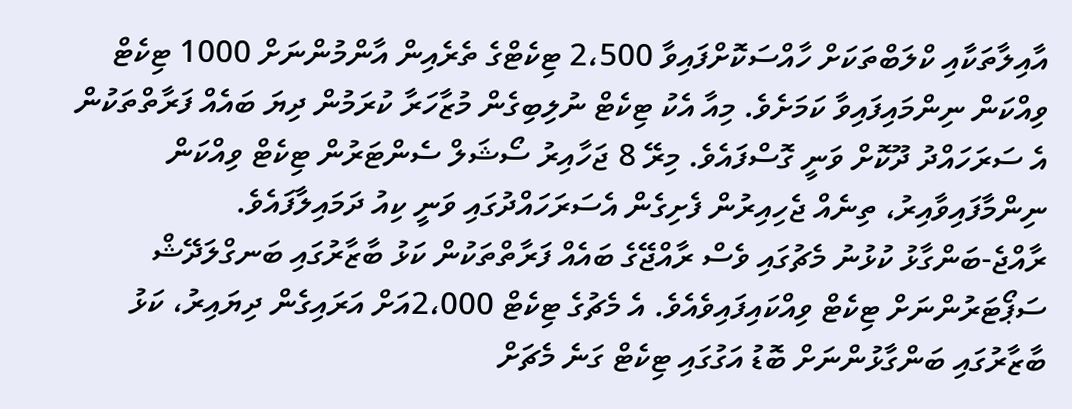އާއިލާތަކާއި ކްލަބްތަކަށް ހާއްސަކޮށްފައިވާ 2،500 ޓިކެޓްގެ ތެރެއިން އާންމުންނަށް 1000 ޓިކެޓް ވިއްކަން ނިންމައިފައިވާ ކަމަށެވެ. މިއާ އެކު ޓިކެޓް ނުލިބިގެން މުޒާހަރާ ކުރަމުން ދިޔަ ބައެއް ފަރާތްތަކުން އެ ސަރަހައްދު ދޫކޮށް ވަނީ ގޮސްފައެވެ. މިރޭ 8 ޖަހާއިރު ސޯޝަލް ސެންޓަރުން ޓިކެޓް ވިއްކަން ނިންމާފައިވާއިރު، ތިނެއް ޖެހިއިރުން ފެށިގެން އެސަރަހައްދުގައި ވަނީ ކިއު ދަމައިލާފައެވެ.
ރާއްޖެ-ބަންގާޅު ކުޅުނު މެޗުގައި ވެސް ރާއްޖޭގެ ބައެއް ފަރާތްތަކުން ކަޅު ބާޒާރުގައި ބަނގްލަދޭޝް ސަޕޯޓަރުންނަށް ޓިކެޓް ވިއްކައިފައިވެއެވެ. އެ މެޗުގެ ޓިކެޓް 2،000އަށް އަރައިގެން ދިޔައިރު، ކަޅު ބާޒާރުގައި ބަންގާޅުންނަށް ބޮޑު އަގުގައި ޓިކެޓް ގަނެ މެޗަށް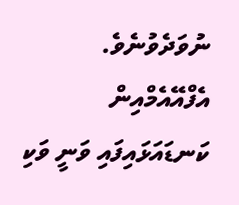ނުވަދެވުނެވެ. އެފްއޭއެމްއިން ކަނޑައަޅައިފައި ވަނީ ވަކި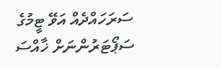ސަރަހައްދެއް އަވޭ ޓީމުގެ ސަޕޯޓަރުންނަށް ޚާއްސަ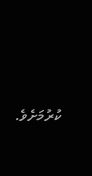ކުރުމަށެވެ.